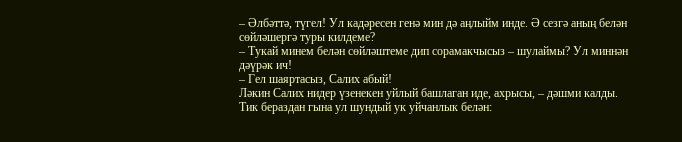– Әлбәттә, түгел! Ул кадәресен генә мин дә аңлыйм инде. Ә сезгә аның белән сөйләшергә туры килдеме?
– Тукай минем белән сөйләштеме дип сорамакчысыз – шулаймы? Ул миннән дәүрәк ич!
– Гел шаяртасыз, Салих абый!
Ләкин Салих нидер үзенекен уйлый башлаган иде, ахрысы, – дәшми калды. Тик бераздан гына ул шундый ук уйчанлык белән: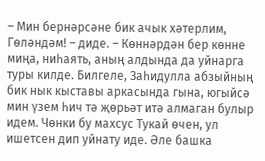– Мин бернәрсәне бик ачык хәтерлим, Гөләндәм! – диде. – Көннәрдән бер көнне миңа, ниһаять, аның алдында да уйнарга туры килде. Билгеле, Заһидулла абзыйның бик нык кыставы аркасында гына, югыйсә мин үзем һич тә җөрьәт итә алмаган булыр идем. Чөнки бу махсус Тукай өчен, ул ишетсен дип уйнату иде. Әле башка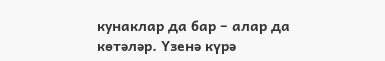кунаклар да бар – алар да көтәләр. Үзенә күрә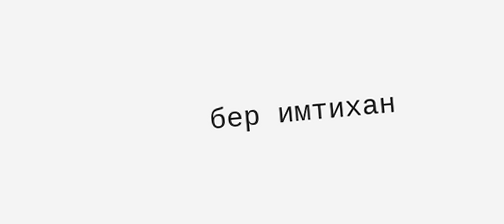бер имтихан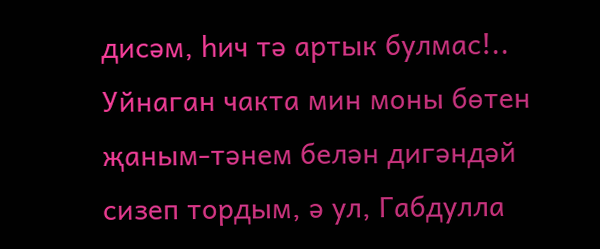дисәм, һич тә артык булмас!.. Уйнаган чакта мин моны бөтен җаным-тәнем белән дигәндәй сизеп тордым, ә ул, Габдулла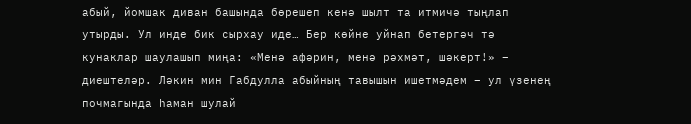абый, йомшак диван башында бөрешеп кенә шылт та итмичә тыңлап утырды. Ул инде бик сырхау иде… Бер көйне уйнап бетергәч тә кунаклар шаулашып миңа: «Менә афәрин, менә рәхмәт, шәкерт!» – диештеләр. Ләкин мин Габдулла абыйның тавышын ишетмәдем – ул үзенең почмагында һаман шулай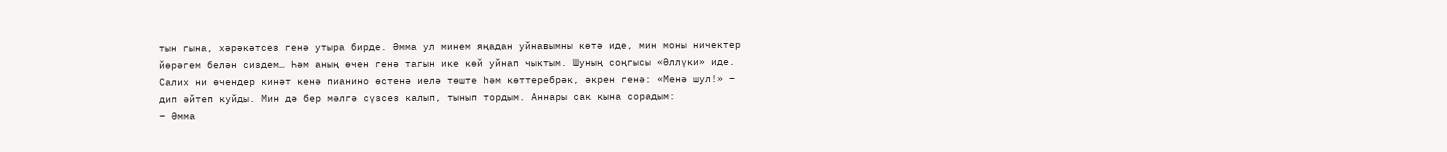тын гына, хәрәкәтсез генә утыра бирде. Әмма ул минем яңадан уйнавымны көтә иде, мин моны ничектер йөрәгем белән сиздем… Һәм аның өчен генә тагын ике көй уйнап чыктым. Шуның соңгысы «Әллүки» иде.
Салих ни өчендер кинәт кенә пианино өстенә иелә төште һәм көттеребрәк, әкрен генә: «Менә шул!» – дип әйтеп куйды. Мин дә бер мәлгә сүзсез калып, тынып тордым. Аннары сак кына сорадым:
– Әмма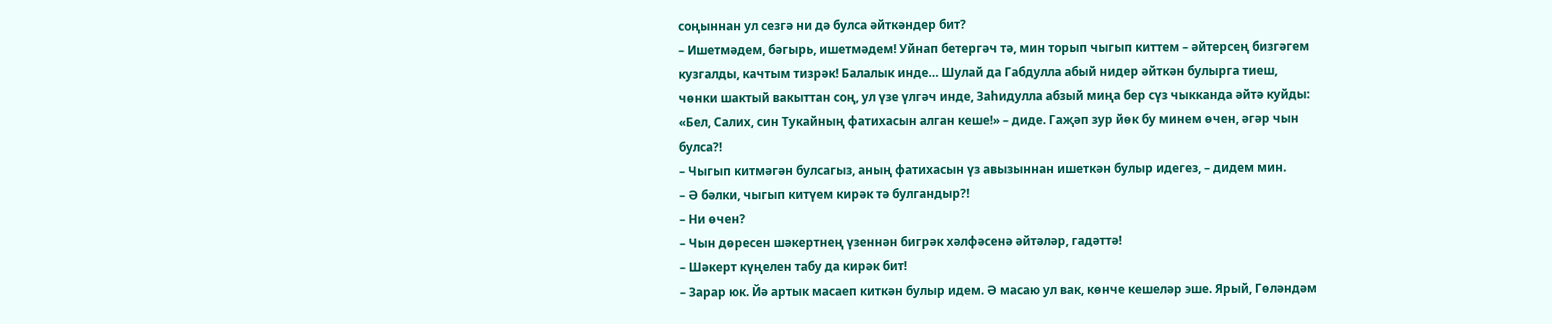соңыннан ул сезгә ни дә булса әйткәндер бит?
– Ишетмәдем, бәгырь, ишетмәдем! Уйнап бетергәч тә, мин торып чыгып киттем – әйтерсең бизгәгем кузгалды, качтым тизрәк! Балалык инде… Шулай да Габдулла абый нидер әйткән булырга тиеш, чөнки шактый вакыттан соң, ул үзе үлгәч инде, Заһидулла абзый миңа бер сүз чыкканда әйтә куйды: «Бел, Салих, син Тукайның фатихасын алган кеше!» – диде. Гаҗәп зур йөк бу минем өчен, әгәр чын булса?!
– Чыгып китмәгән булсагыз, аның фатихасын үз авызыннан ишеткән булыр идегез, – дидем мин.
– Ә бәлки, чыгып китүем кирәк тә булгандыр?!
– Ни өчен?
– Чын дөресен шәкертнең үзеннән бигрәк хәлфәсенә әйтәләр, гадәттә!
– Шәкерт күңелен табу да кирәк бит!
– Зарар юк. Йә артык масаеп киткән булыр идем. Ә масаю ул вак, көнче кешеләр эше. Ярый, Гөләндәм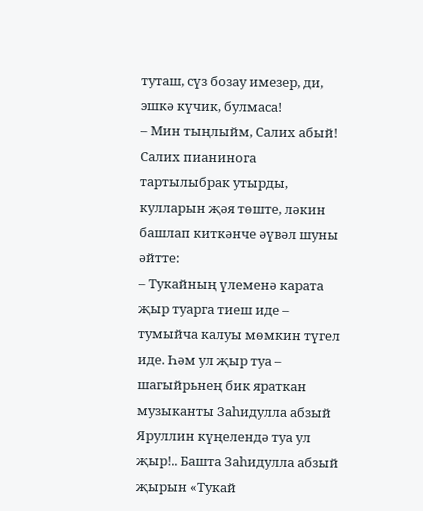туташ, сүз бозау имезер, ди, эшкә күчик, булмаса!
– Мин тыңлыйм, Салих абый!
Салих пианинога тартылыбрак утырды, кулларын җәя төште, ләкин башлап киткәнче әүвәл шуны әйтте:
– Тукайның үлеменә карата җыр туарга тиеш иде – тумыйча калуы мөмкин түгел иде. Һәм ул җыр туа – шагыйрьнең бик яраткан музыканты Заһидулла абзый Яруллин күңелендә туа ул җыр!.. Башта Заһидулла абзый җырын «Тукай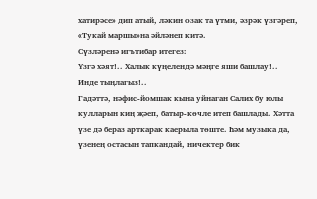хатирәсе» дип атый, ләкин озак та үтми, әзрәк үзгәреп, «Тукай маршы»на әйләнеп китә.
Сүзләренә игътибар итегез:
Үзгә хәят!.. Халык күңелендә мәңге яши башлау!.. Инде тыңлагыз!..
Гадәттә, нәфис-йомшак кына уйнаган Салих бу юлы кулларын киң җәеп, батыр-көчле итеп башлады. Хәтта үзе дә бераз арткарак каерыла төште. Һәм музыка да, үзенең остасын тапкандай, ничектер бик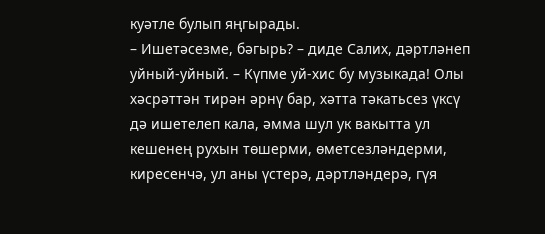куәтле булып яңгырады.
– Ишетәсезме, бәгырь? – диде Салих, дәртләнеп уйный-уйный. – Күпме уй-хис бу музыкада! Олы хәсрәттән тирән әрнү бар, хәтта тәкатьсез үксү дә ишетелеп кала, әмма шул ук вакытта ул кешенең рухын төшерми, өметсезләндерми, киресенчә, ул аны үстерә, дәртләндерә, гүя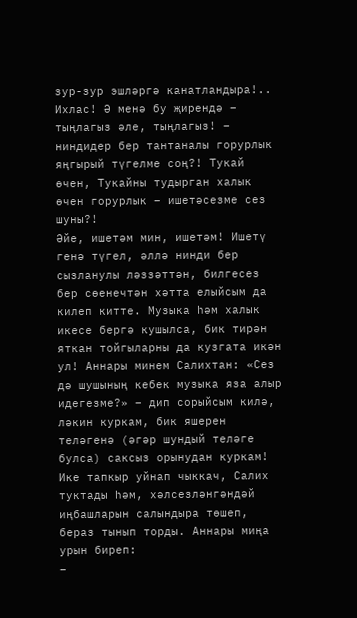зур-зур эшләргә канатландыра!.. Ихлас! Ә менә бу җирендә – тыңлагыз әле, тыңлагыз! – ниндидер бер тантаналы горурлык яңгырый түгелме соң?! Тукай өчен, Тукайны тудырган халык өчен горурлык – ишетәсезме сез шуны?!
Әйе, ишетәм мин, ишетәм! Ишетү генә түгел, әллә нинди бер сызланулы ләззәттән, билгесез бер сөенечтән хәтта елыйсым да килеп китте. Музыка һәм халык икесе бергә кушылса, бик тирән яткан тойгыларны да кузгата икән ул! Аннары минем Салихтан: «Сез дә шушының кебек музыка яза алыр идегезме?» – дип сорыйсым килә, ләкин куркам, бик яшерен теләгенә (әгәр шундый теләге булса) саксыз орынудан куркам!
Ике тапкыр уйнап чыккач, Салих туктады һәм, хәлсезләнгәндәй иңбашларын салындыра төшеп, бераз тынып торды. Аннары миңа урын биреп:
–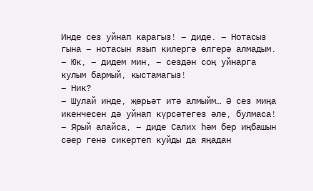Инде сез уйнап карагыз! – диде. – Нотасыз гына – нотасын язып килергә өлгерә алмадым.
– Юк, – дидем мин, – сездән соң уйнарга кулым бармый, кыстамагыз!
– Ник?
– Шулай инде, җөрьәт итә алмыйм… Ә сез миңа икенчесен дә уйнап күрсәтегез әле, булмаса!
– Ярый алайса, – диде Салих һәм бер иңбашын сәер генә сикертеп куйды да яңадан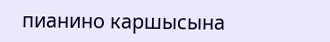пианино каршысына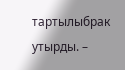тартылыбрак утырды. –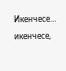Икенчесе… икенчесе,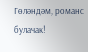Гөләндәм, романс булачак!